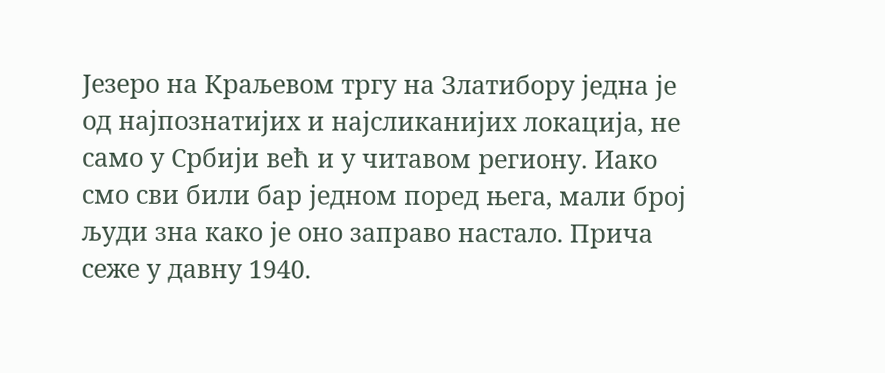Језеро на Краљевом тргу на Златибору једна је од најпознатијих и најсликанијих локација, не само у Србији већ и у читавом региону. Иако смо сви били бар једном поред њега, мали број људи зна како је оно заправо настало. Прича сеже у давну 1940.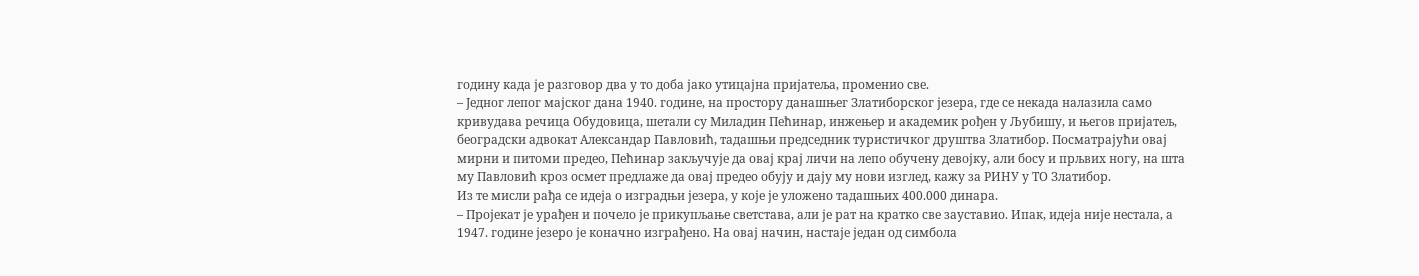годину када је разговор два у то доба јако утицајна пријатеља, променио све.
– Једног лепог мајског дана 1940. године, на простору данашњег Златиборског језера, где се некада налазила само кривудава речица Обудовица, шетали су Миладин Пећинар, инжењер и академик рођен у Љубишу, и његов пријатељ, београдски адвокат Александар Павловић, тадашњи председник туристичког друштва Златибор. Посматрајући овај мирни и питоми предео, Пећинар закључује да овај крај личи на лепо обучену девојку, али босу и прљвих ногу, на шта му Павловић кроз осмет предлаже да овај предео обују и дају му нови изглед, кажу за РИНУ у ТО Златибор.
Из те мисли рађа се идеја о изградњи језера, у које је уложено тадашњих 400.000 динара.
– Пројекат је урађен и почело је прикупљање светстава, али је рат на кратко све зауставио. Ипак, идеја није нестала, а 1947. године језеро је коначно изграђено. На овај начин, настаје један од симбола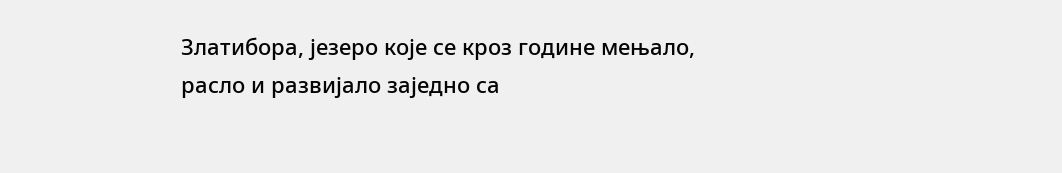Златибора, језеро које се кроз године мењало, расло и развијало заједно са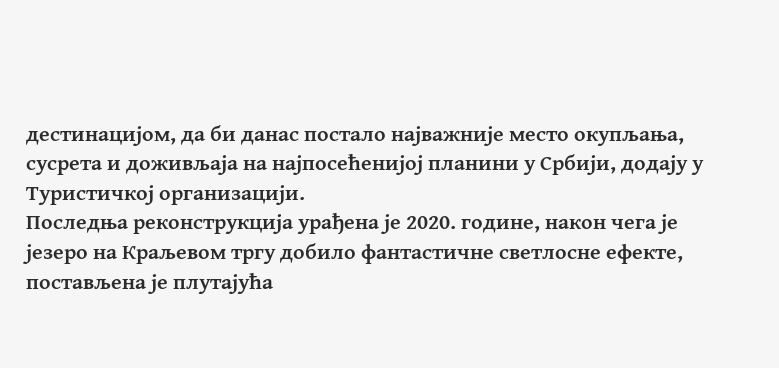дестинацијом, да би данас постало најважније место окупљања, сусрета и доживљаја на најпосећенијој планини у Србији, додају у Туристичкој организацији.
Последња реконструкција урађена је 2020. године, након чега је језеро на Краљевом тргу добило фантастичне светлосне ефекте, постављена је плутајућа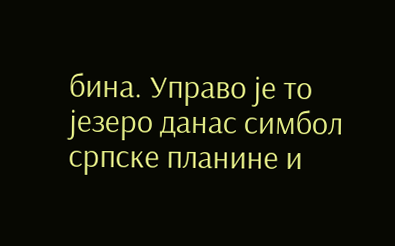бина. Управо је то језеро данас симбол српске планине и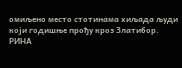омиљено место стотинама хиљада људи који годишње прођу кроз Златибор.
РИНА